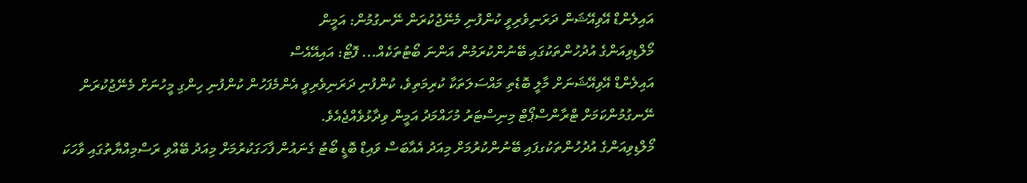އައިލެންޑް އޭވިއޭޝަން ދަރަނިވެރިވީ ކުންފުނި މެނޭޖުކުރަން ނޭނގުމުން: އަމީން
މޯލްޑިވިއަންގެ އުދުހުންތަކުގައި ބޭނުންކުރަމުން އަންނަ ބޯޓުތަކެއް... ފޮޓޯ: އައިއޭއެސް
އައިލެންޑް އޭވިއޭޝަނަށް މާލީ ބޮޑެތި މައްސަލަތަކާ ކުރިމަތިވެ، ކުންފުނި ދަރަނިވެރިވީ އެންމެފަހުން ކުންފުނި ހިންގި މީހުނަށް މެނޭޖުކުރަން ނޭނގުމުންކަމަށް ޓްރާންސްޕޯޓް މިނިސްޓަރު މުހައްމަދު އަމީން ވިދާޅުވެއްޖެއެވެ.
މޯލްޑިވިއަންގެ އުދުހުންތަކުގފައި ބޭނުންކުރުމަށް މިއަދު އެއާބަސް ވައިޑް ބޮޑީ ބޯޓު ގެނައުން ފާހަގަކުރުމަށް މިއަދު ބޭއްވި ރަސްމިއްޔާތުގައި ވާހަކަ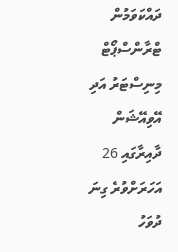ދައްކަވަމުން ޓްރާންސްޕޯޓް މިނިސްޓަރު އަދި އޭވިއޭޝަން ދާއިރާގައި 26 އަހަރަށްވުރެ ގިނަ ދުވަހު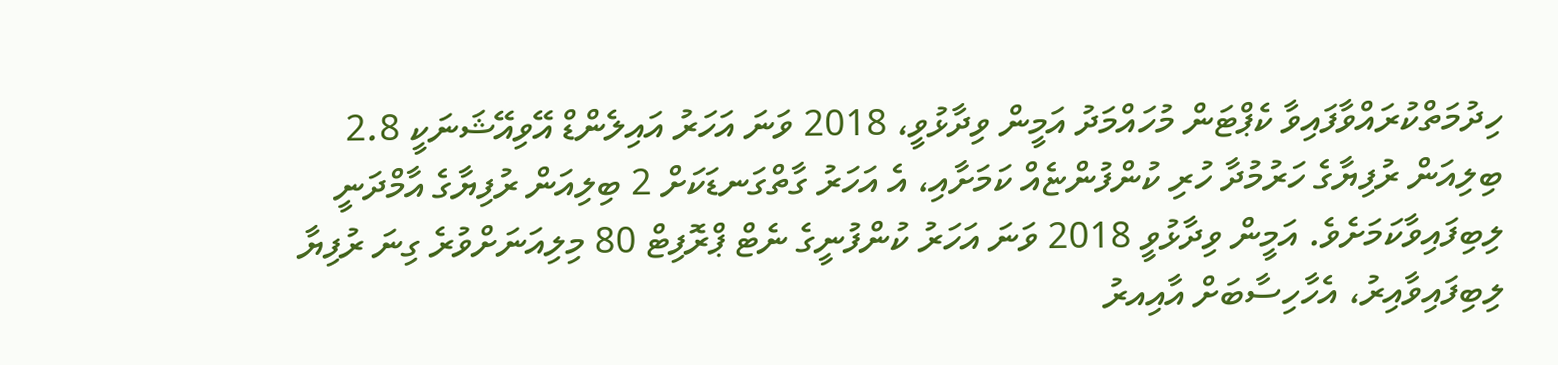ހިދުމަތްކުރައްވާފައިވާ ކެޕްޓަން މުހައްމަދު އަމީން ވިދާޅުވީ، 2018 ވަނަ އަހަރު އައިލެންޑް އޭވިއޭޝަނަކީ 2.8 ބިލިއަން ރުފިޔާގެ ހަރުމުދާ ހުރި ކުންފުންޏެއް ކަމަށާއި، އެ އަހަރު ގާތްގަނޑަކަށް 2 ބިލިއަން ރުފިޔާގެ އާމްދަނީ ލިބިފައިވާކަމަށެވެ. އަމީން ވިދާޅުވީ 2018 ވަނަ އަހަރު ކުންފުނީގެ ނެޓް ޕްރޮފިޓް 80 މިލިއަނަށްވުރެ ގިނަ ރުފިޔާ ލިބިފައިވާއިރު، އެހާހިސާބަށް އާއިއރު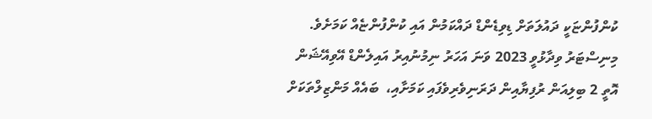ކުންފުންޏަކީ ދައުލަތަށް ޑިވިޑެންޑް ދައްކަމުން އައި ކުންފުންޏެއް ކަމަށެވެ.
މިނިސްޓަރު ވިދާޅުވީ 2023 ވަނަ އަހަރު ނިމުނުއިރު އައިލެންޑް އޭވިއޭޝަން އޮތީ 2 ބިލިއަން ރުފިޔާއިން ދަރަނިވެރިވެފައި ކަމަށާއި،  ބައެއް މަންޒިލްތަކަށް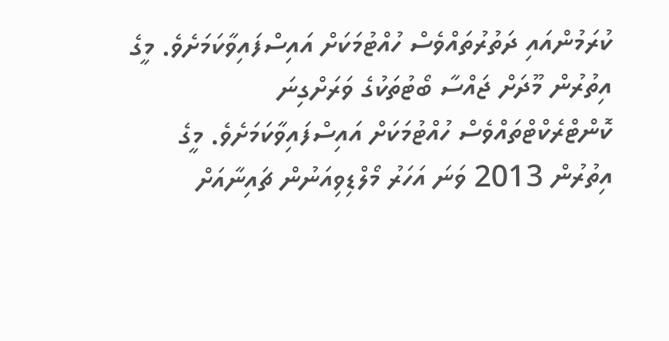ކުރަމުންއައި ދަތުރުތައްވެސް ހުއްޓުމަކަށް އައިސްފައިވާކަމަށެވެ. މީގެ އިތުރުން މޫދަށް ޖައްސާ ބޯޓުތަކުގެ ވަރަށްގިނަ ކޮންޓްރެކްޓްތައްވެސް ހުއްޓުމަކަށް އައިސްފައިވާކަމަށެވެ. މީގެ އިތުރުން 2013 ވަނަ އަހަރު މޯލްޑިވިއަނުން ޗައިނާއަށް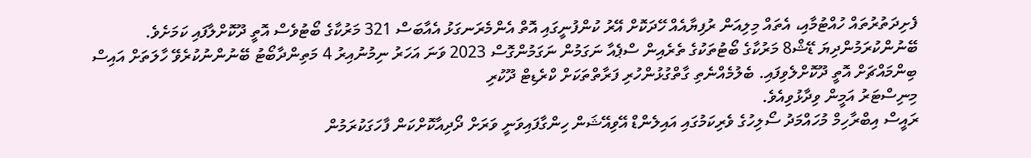ފެށިދަތުރުތައް ހުއްޓުމާއި، އެތައް މިލިއަން ރުފިޔާއެއް ހޭދަކޮށް އޭރު ކުންފުނީގައި އޮތް އެންމެރަނގަޅު އެއާބަސް 321 މަރުކާގެ ބޯޓުވެސް އޮތީ ދޫކޮށްލާފައި ކަމަށެވެ.
ބޭނުންކުރަމުންދިޔަ ޑޭޝް8 މަރުކާގެ ބޯޓުތަކުގެ ތެރެއިން ސްޕެއާ ނަގަމުން ނަގަމުންގޮސް 2023 ވަނަ އަހަރު ނިމުނުއިރު 4 މަތިންދާބޯޓު ބޭނުންނުކުރެވޭ ހާލަތަށް އައިސް ބިންމައްޗަށް އޮތީ ދޫކޮށްލެވިފައި. ބެލުމެއްނެތި ގާތްގުޅުންހުރި ފަރާތްތަކަށް ކްރެޑިޓް ދޫކުރި
މިނިސްޓަރު އަމީން ވިދާޅުވިއެވެ.
ރައީސް އިބްރާހިމް މުހައްމަދު ސޯލިހުގެ ވެރިކަމުގައި އައިލެންޑް އޭވިއޭޝަން ހިންގާފައިވަނީ ވަރަށް ދޯދިއާކޮށްކަން ފާހަގަކުރަމުން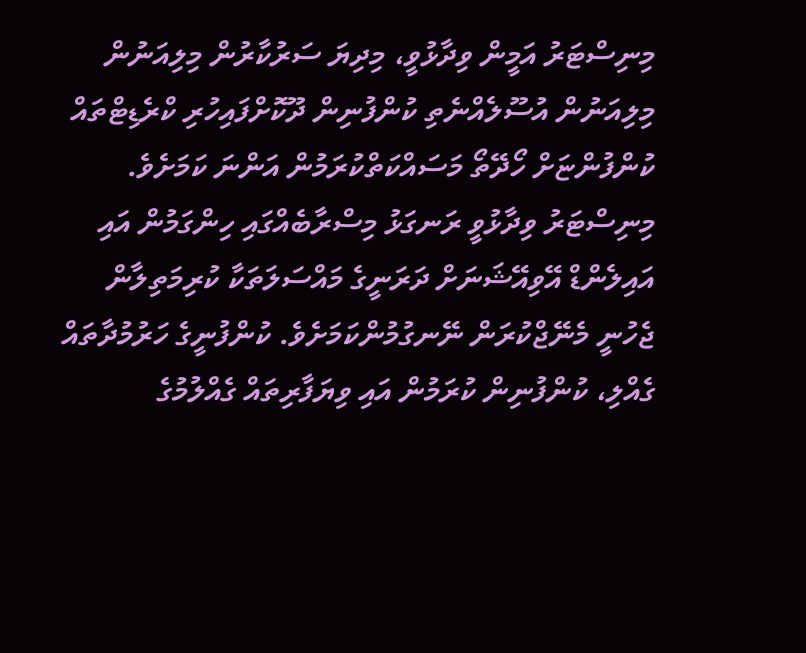މިނިސްޓަރު އަމީން ވިދާޅުވީ، މިދިޔަ ސަރުކާރުން މިލިއަނުން މިލިއަނުން އުސޫލެއްނެތި ކުންފުނިން ދޫކޮށްފައިހުރި ކްރެޑިޓްތައް ކުންފުންޏަށް ހޯދޭތޯ މަސައްކަތްކުރަމުން އަންނަ ކަމަށެވެ.
މިނިސްޓަރު ވިދާޅުވީ ރަނގަޅު މިސްރާބެއްގައި ހިންގަމުން އައި އައިލެންޑް އޭވިއޭޝަނަށް ދަރަނީގެ މައްސަލަތަކާ ކުރިމަތިލާން ޖެހުނީ މެނޭޖްކުރަން ނޭނގުމުންކަމަށެވެ. ކުންފުނީގެ ހަރުމުދާތައް ގެއްލި، ކުންފުނިން ކުރަމުން އައި ވިޔަފާރިތައް ގެއްލުމުގެ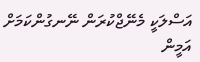އަސްލަކީ މެނޭޖްކުރަން ނޭނގުންކަމަށް އަމީން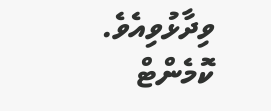ވިދާޅުވިއެވެ.
ކޮމެންޓް